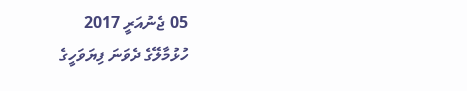05 ޖެނުއަރީ 2017
ހުޅުމާލޭގެ ދެވަނަ ފިޔަވަހީގެ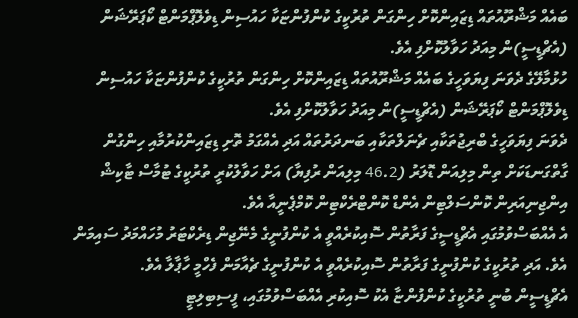ބައެއް މަޝްރޫއުތައް ޑިޒައިންކޮށް ހިންގަން ތުރުކީގެ ކުންފުންޏަކާ ހައުސިން ޑިވެލޮޕްމަންޓް ކޯޕަރޭޝަން (އެޗްޑީސީ)ން މިއަދު ހަވާލުކޮށްފި އެވެ.
ހުޅުމާލޭގެ ދެވަނަ ފިޔަވަހީގެ ބައެއް މަޝްރޫއުތައް ޑިޒައިންކޮށް ހިންގަން ތުރުކީގެ ކުންފުންޏަކާ ހައުސިން ޑިވެލޮޕްމަންޓް ކޯޕަރޭޝަން (އެޗްޑީސީ)ން މިއަދު ހަވާލުކޮށްފި އެވެ.
ދެވަނަ ފިޔަވަހީގެ ބްރިޖުތަކާއި ޗެނަލްތަކާއި ބަނދަރުތައް އަދި އެއްގަމު ތޮށި ޑިޒައިންކުރުމާއި ހިންގުން ގާތްގަނޑަކަށް ތިން މިލިއަން ޑޮލަރު (46.2 މިލިއަން ރުފިޔާ) އަށް ހަވާލުކުރީ ތުރުކީގެ ޓުމާސް ޓާކިޝް އިންޖިނިއަރިން ކޮންސަލްޓިން އެންޑް ކޮންޓްރެކްޓިން ކޮމްޕެނީއާ އެވެ.
އެ އެއްބަސްވުމުގައި އެޗްޑީސީގެ ފަރާތުން ސޮއިކުރެއްވީ އެ ކުންފުނީގެ މެނޭޖިން ޑިރެކްޓަރު މުހައްމަދު ސައިމަން އެވެ. އަދި ތުރުކީގެ ކުންފުނީގެ ފަރާތުން ސޮއިކުރެއްވީ އެ ކުންފުނީގެ ޗެއާމަން ފެހްމީ ހާޕާލާ އެވެ.
އެޗްޑީސީން ބުނީ ތުރުކީގެ ކުންފުންޏާ އެކު ސޮއިކުރި އެއްބަސްވުމުގައި، ފީސިބިލިޓީ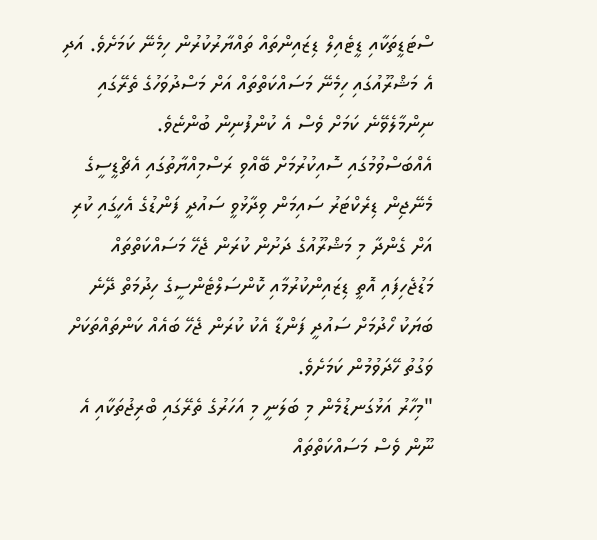ސްޓަޑީތަކާއި ޑީޓެއިލް ޑިޒައިންތައް ތައްޔާރުކުރުން ހިމެނޭ ކަމަށެވެ. އަދި އެ މަޝްރޫއުގައި ހިމެނޭ މަސައްކަތްތައް އަށް މަސްދުވަހުގެ ތެރޭގައި ނިންމާލެވޭނެ ކަމަށް ވެސް އެ ކުންފުނިން ބުންޏެވެ.
އެއްބަސްވުމުގައި ސޮއިކުރުމަށް ބޭއްވި ރަސްމިއްޔާތުގައި އެޗްޑީސީގެ މެނޭޖިން ޑިރެކްޓަރު ސައިމަން ވިދާޅުވީ ސައުދީ ފަންޑުގެ އެހީގައި ކުރި އަށް ގެންދާ މި މަޝްރޫއުގެ ދަށުން ކުރަން ޖެހޭ މަސައްކަތްތައް މަޑުޖެހިފައި އޮތީ ޑިޒައިންކުރުމާއި ކޮންސަލްޓެންސީގެ ހިދުމަތް ދޭނެ ބަޔަކު ހޯދުމަށް ސައުދީ ފަންޑާ އެކު ކުރަން ޖެހޭ ބައެއް ކަންތައްތަކަށް ވަގުތު ހޭދަވުމުން ކަމަށެވެ.
"މިހާރު އަޅުގަނޑުމެން މި ބަލަނީ މި އަހަރުގެ ތެރޭގައި ބްރިޖުތަކާއި އެ ނޫން ވެސް މަސައްކަތްތައް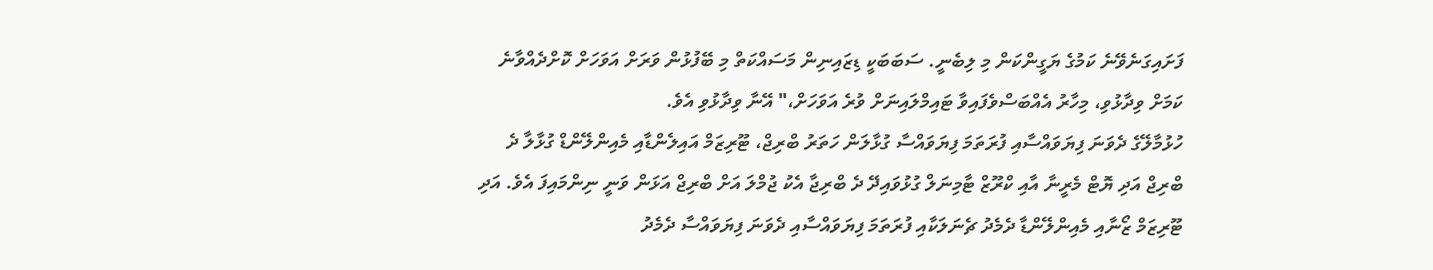ފަށައިގަނެވޭނެ ކަމުގެ ޔަގީންކަން މި ލިބެނީ. ސަބަބަކީ ޑިޒައިނިން މަސައްކަތް މި ބޭފުޅުން ވަރަށް އަވަހަށް ކޮށްދެއްވާނެ ކަމަށް ވިދާޅުވި، މިހާރު އެއްބަސްވެފައިވާ ޓައިމްލައިނަށް ވުރެ އަވަހަށް،" އޭނާ ވިދާޅުވި އެވެ.
ހުޅުމާލޭގެ ދެވަނަ ފިޔަވައްސާއި ފުރަތަމަ ފިޔަވައްސާ ގުޅާލަން ހަތަރު ބްރިޖް، ޓޫރިޒަމް އައިލެންޑާއި މެއިންލޭންޑް ގުޅާލާ ދެ ބްރިޖް އަދި ޔޮޓް މެރީނާ އާއި ކްރޫޒް ޓާމިނަލް ގުޅުވައިދޭ ދެ ބްރިޖާ އެކު ޖުމްލަ އަށް ބްރިޖް އަޅަން ވަނީ ނިންމައިފަ އެވެ. އަދި ޓޫރިޒަމް ޒޯނާއި މެއިންލޭންޑާ ދެމެދު ޗެނަލަކާއި ފުރަތަމަ ފިޔަވައްސާއި ދެވަނަ ފިޔަވައްސާ ދެމެދު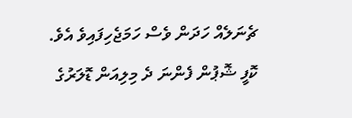ޗެނަލެއް ހަދަން ވެސް ހަމަޖެހިފައިވެ އެވެ.
ކޮފީ ޝޮޕުން ފެންނަ ދެ މިލިއަން ޑޮލަރުގެ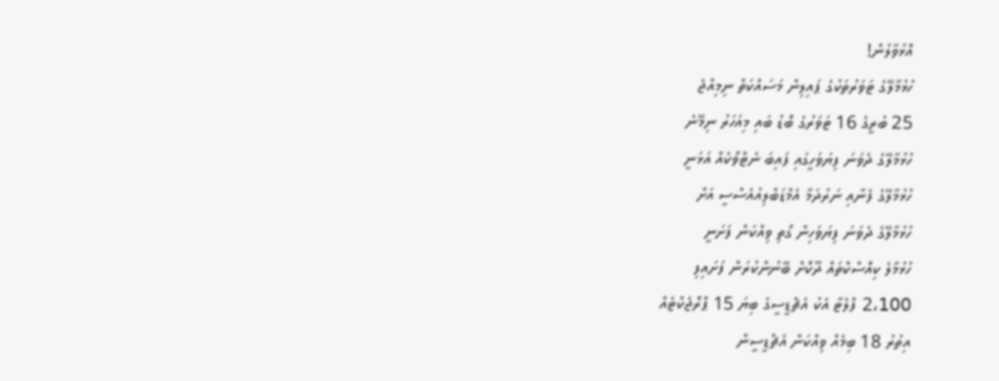އޮޅުވާލުން!
ހުޅުމާލޭގެ ޓަވަރުތަކުގެ ޕައިލިން މަސައްކަތް ނިމިއްޖެ
25 ބުރީގެ 16 ޓަވަރުގެ ބޮޑު ބައި މިއަހަރު ނިމޭނެ
ހުޅުމާލޭގެ ދެވަނަ ފިޔަވަހީގައި ފައިބަ ނެޓްވޯކެއް އަޅަނީ
ހުޅުމާލޭގެ ފެނާއި ނަރުދަމާ އެމްޑަބްލިއުއެސްސީ އަށް
ހުޅުމާލޭގެ ދެވަނަ ފިޔަވަހިން ގޯތި ވިއްކަން ފަށަނީ
ހުޅުމާލެ ކިއޮސްކްތައް ދޫކޮށް ބޭނުންކުރަން ފަށައިފި
2،100 ފްލެޓާ އެކު އެޗްޑީސީގެ ބިޔަ 15 ޕްރޮޖެކްޓެއް
އިތުރު 18 ބިމެއް ވިއްކަން އެޗްޑީސީން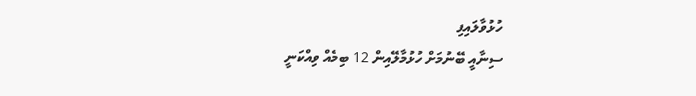ހުޅުވާލައިފި
ސިނާއީ ބޭނުމަށް ހުޅުމާލޭއިން 12 ބިމެއް ވިއްކަނީ